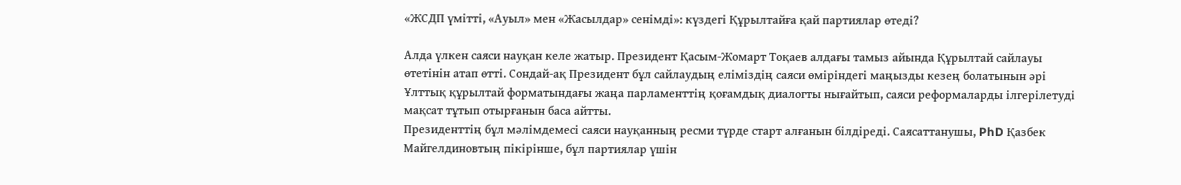«ЖСДП үмітті, «Ауыл» мен «Жасылдар» сенімді»: күздегі Құрылтайға қай партиялар өтеді?

Алда үлкен саяси науқан келе жатыр. Президент Қасым-Жомарт Тоқаев алдағы тамыз айында Құрылтай сайлауы өтетінін атап өтті. Сондай-ақ Президент бұл сайлаудың еліміздің саяси өміріндегі маңызды кезең болатынын әрі Ұлттық құрылтай форматындағы жаңа парламенттің қоғамдық диалогты нығайтып, саяси реформаларды ілгерілетуді мақсат тұтып отырғанын баса айтты.
Президенттің бұл мәлімдемесі саяси науқанның ресми түрде старт алғанын білдіреді. Саясаттанушы, PhD Қазбек Майгелдиновтың пікірінше, бұл партиялар үшін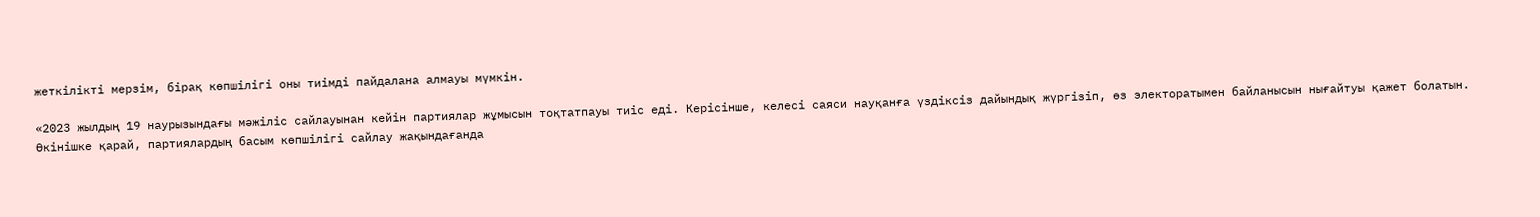жеткілікті мерзім, бірақ көпшілігі оны тиімді пайдалана алмауы мүмкін.

«2023 жылдың 19 наурызындағы мәжіліс сайлауынан кейін партиялар жұмысын тоқтатпауы тиіс еді. Керісінше, келесі саяси науқанға үздіксіз дайындық жүргізіп, өз электоратымен байланысын нығайтуы қажет болатын. Өкінішке қарай, партиялардың басым көпшілігі сайлау жақындағанда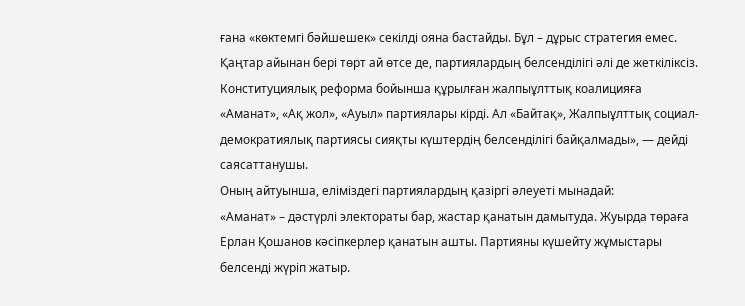ғана «көктемгі бәйшешек» секілді ояна бастайды. Бұл – дұрыс стратегия емес. Қаңтар айынан бері төрт ай өтсе де, партиялардың белсенділігі әлі де жеткіліксіз. Конституциялық реформа бойынша құрылған жалпыұлттық коалицияға «Аманат», «Ақ жол», «Ауыл» партиялары кірді. Ал «Байтақ», Жалпыұлттық социал-демократиялық партиясы сияқты күштердің белсенділігі байқалмады», — дейді саясаттанушы.
Оның айтуынша, еліміздегі партиялардың қазіргі әлеуеті мынадай:
«Аманат» – дәстүрлі электораты бар, жастар қанатын дамытуда. Жуырда төраға Ерлан Қошанов кәсіпкерлер қанатын ашты. Партияны күшейту жұмыстары белсенді жүріп жатыр.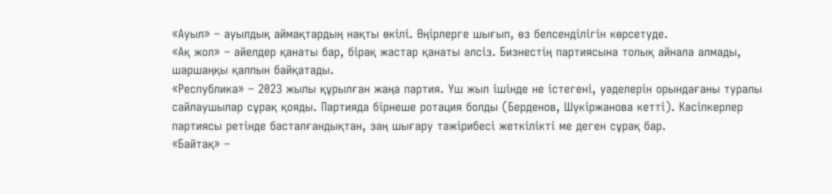«Ауыл» – ауылдық аймақтардың нақты өкілі. Өңірлерге шығып, өз белсенділігін көрсетуде.
«Ақ жол» – әйелдер қанаты бар, бірақ жастар қанаты әлсіз. Бизнестің партиясына толық айнала алмады, шаршаңқы қалпын байқатады.
«Республика» – 2023 жылы құрылған жаңа партия. Үш жыл ішінде не істегені, уәделерін орындағаны туралы сайлаушылар сұрақ қояды. Партияда бірнеше ротация болды (Берденов, Шүкіржанова кетті). Кәсіпкерлер партиясы ретінде басталғандықтан, заң шығару тәжірибесі жеткілікті ме деген сұрақ бар.
«Байтақ» –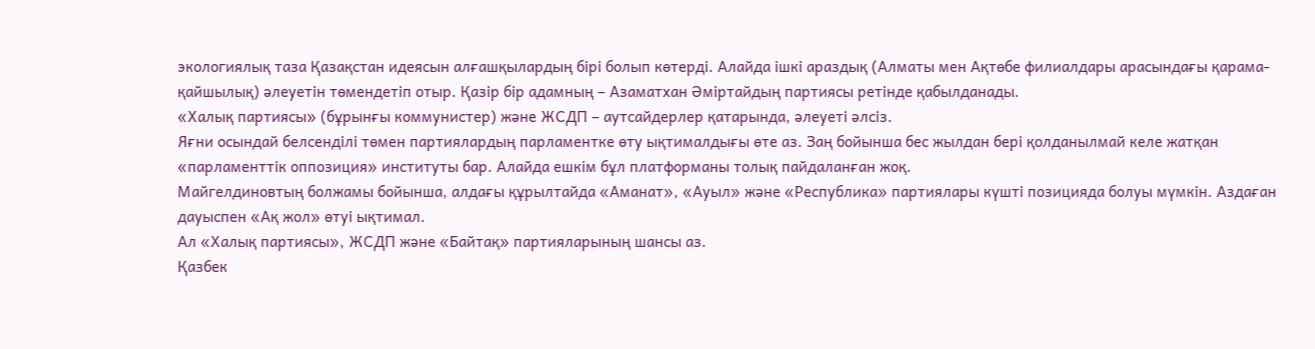экологиялық таза Қазақстан идеясын алғашқылардың бірі болып көтерді. Алайда ішкі араздық (Алматы мен Ақтөбе филиалдары арасындағы қарама-қайшылық) әлеуетін төмендетіп отыр. Қазір бір адамның – Азаматхан Әміртайдың партиясы ретінде қабылданады.
«Халық партиясы» (бұрынғы коммунистер) және ЖСДП – аутсайдерлер қатарында, әлеуеті әлсіз.
Яғни осындай белсенділі төмен партиялардың парламентке өту ықтималдығы өте аз. Заң бойынша бес жылдан бері қолданылмай келе жатқан «парламенттік оппозиция» институты бар. Алайда ешкім бұл платформаны толық пайдаланған жоқ.
Майгелдиновтың болжамы бойынша, алдағы құрылтайда «Аманат», «Ауыл» және «Республика» партиялары күшті позицияда болуы мүмкін. Аздаған дауыспен «Ақ жол» өтуі ықтимал.
Ал «Халық партиясы», ЖСДП және «Байтақ» партияларының шансы аз.
Қазбек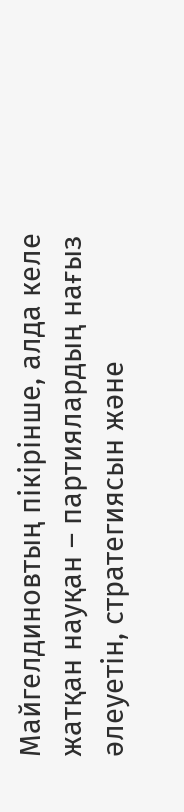Майгелдиновтың пікірінше, алда келе жатқан науқан – партиялардың нағыз әлеуетін, стратегиясын және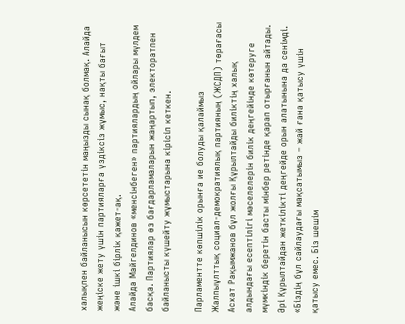халықпен байланысын көрсететін маңызды сынақ болмақ. Алайда жеңіске жету үшін партияларға үздіксіз жұмыс, нақты бағыт және ішкі бірлік қажет-ақ.
Алайда Майгелдинов «менсінбеген» партиялардың ойлары мүлдем басқа. Партиялар өз бағдарламаларын жаңартып, электоратпен байланысты күшейту жұмыстарына кірісіп кеткен.

Парламентте көпшілік орынға ие болуды қалаймыз
Жалпыұлттық социал-демократиялық партияның (ЖСДП) төрағасы Асхат Рақымжанов бұл жолғы Құрылтайды биліктің халық алдындағы есептілігі мәселелерін билік деңгейінде көтеруге мүмкіндік беретін басты мінбер ретінде қарап отырғанын айтады.
Әрі Құрылтайдан жеткілікті деңгейде орын алатынына да сенімді.
«Біздің бұл сайлаудағы мақсатымыз – жай ғана қатысу үшін қатысу емес. Біз шешім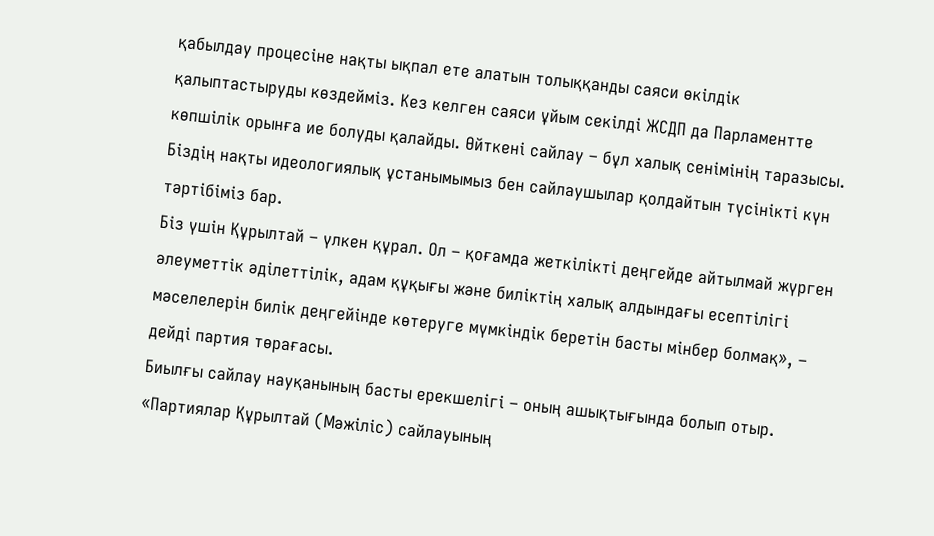қабылдау процесіне нақты ықпал ете алатын толыққанды саяси өкілдік қалыптастыруды көздейміз. Кез келген саяси ұйым секілді ЖСДП да Парламентте көпшілік орынға ие болуды қалайды. Өйткені сайлау – бұл халық сенімінің таразысы. Біздің нақты идеологиялық ұстанымымыз бен сайлаушылар қолдайтын түсінікті күн тәртібіміз бар.
Біз үшін Құрылтай – үлкен құрал. Ол – қоғамда жеткілікті деңгейде айтылмай жүрген әлеуметтік әділеттілік, адам құқығы және биліктің халық алдындағы есептілігі мәселелерін билік деңгейінде көтеруге мүмкіндік беретін басты мінбер болмақ», – дейді партия төрағасы.
Биылғы сайлау науқанының басты ерекшелігі – оның ашықтығында болып отыр.
«Партиялар Құрылтай (Мәжіліс) сайлауының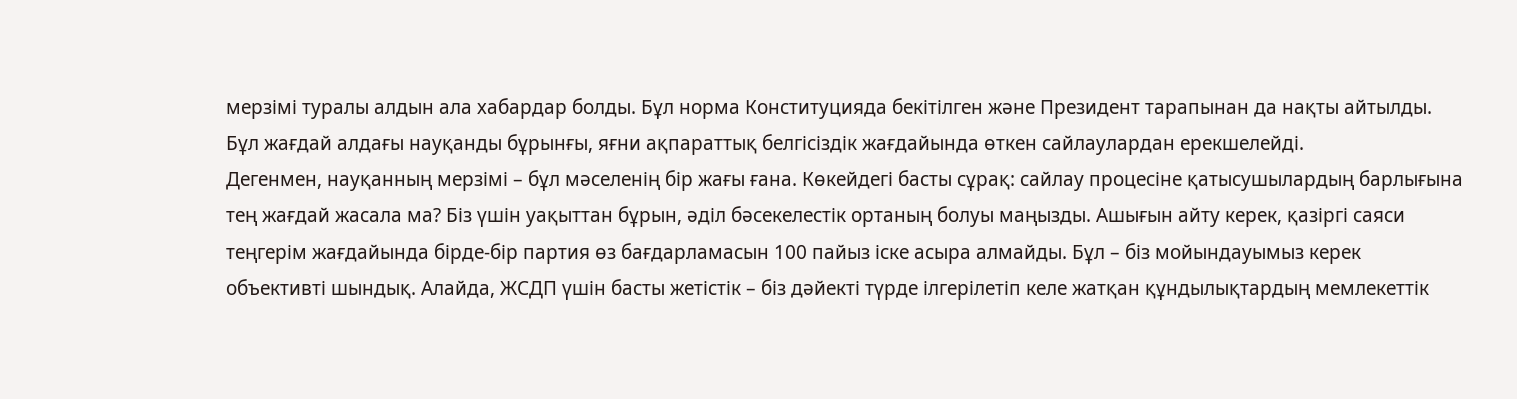мерзімі туралы алдын ала хабардар болды. Бұл норма Конституцияда бекітілген және Президент тарапынан да нақты айтылды. Бұл жағдай алдағы науқанды бұрынғы, яғни ақпараттық белгісіздік жағдайында өткен сайлаулардан ерекшелейді.
Дегенмен, науқанның мерзімі – бұл мәселенің бір жағы ғана. Көкейдегі басты сұрақ: сайлау процесіне қатысушылардың барлығына тең жағдай жасала ма? Біз үшін уақыттан бұрын, әділ бәсекелестік ортаның болуы маңызды. Ашығын айту керек, қазіргі саяси теңгерім жағдайында бірде-бір партия өз бағдарламасын 100 пайыз іске асыра алмайды. Бұл – біз мойындауымыз керек объективті шындық. Алайда, ЖСДП үшін басты жетістік – біз дәйекті түрде ілгерілетіп келе жатқан құндылықтардың мемлекеттік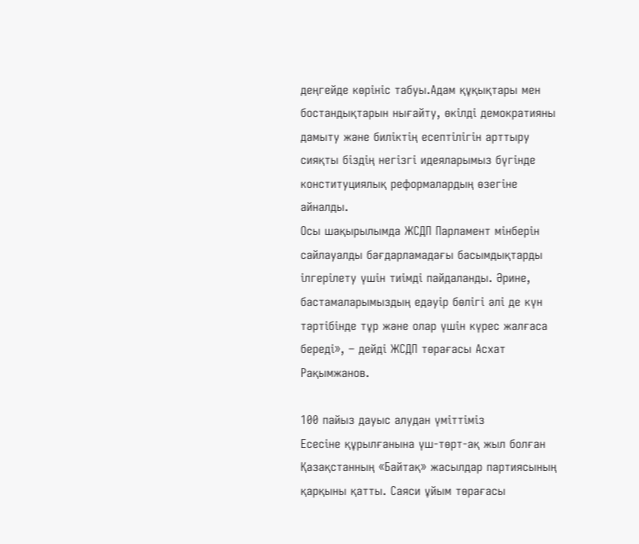деңгейде көрініс табуы.Адам құқықтары мен бостандықтарын нығайту, өкілді демократияны дамыту және биліктің есептілігін арттыру сияқты біздің негізгі идеяларымыз бүгінде конституциялық реформалардың өзегіне айналды.
Осы шақырылымда ЖСДП Парламент мінберін сайлауалды бағдарламадағы басымдықтарды ілгерілету үшін тиімді пайдаланды. Әрине, бастамаларымыздың едәуір бөлігі әлі де күн тәртібінде тұр және олар үшін күрес жалғаса береді», – дейді ЖСДП төрағасы Асхат Рақымжанов.

100 пайыз дауыс алудан үміттіміз
Есесіне құрылғанына үш-төрт-ақ жыл болған Қазақстанның «Байтақ» жасылдар партиясының қарқыны қатты. Саяси ұйым төрағасы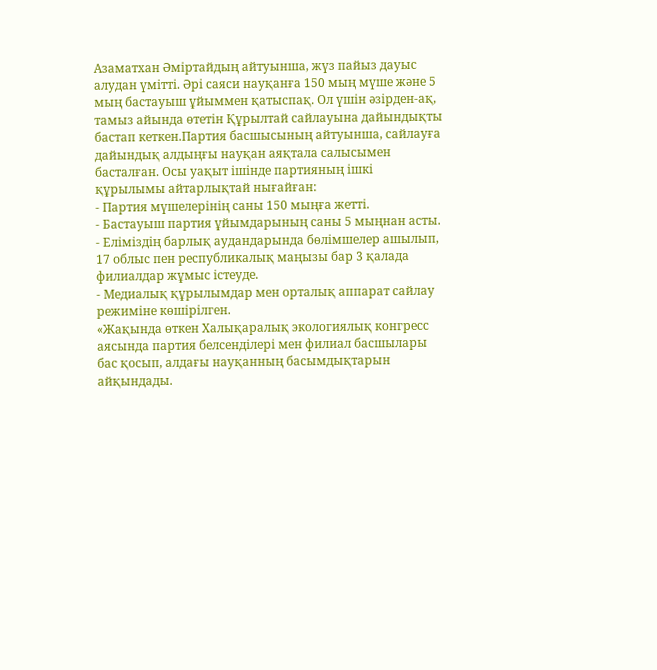Азаматхан Әміртайдың айтуынша, жүз пайыз дауыс алудан үмітті. Әрі саяси науқанға 150 мың мүше және 5 мың бастауыш ұйыммен қатыспақ. Ол үшін әзірден-ақ, тамыз айында өтетін Құрылтай сайлауына дайындықты бастап кеткен.Партия басшысының айтуынша, сайлауға дайындық алдыңғы науқан аяқтала салысымен басталған. Осы уақыт ішінде партияның ішкі құрылымы айтарлықтай нығайған:
- Партия мүшелерінің саны 150 мыңға жетті.
- Бастауыш партия ұйымдарының саны 5 мыңнан асты.
- Еліміздің барлық аудандарында бөлімшелер ашылып, 17 облыс пен республикалық маңызы бар 3 қалада филиалдар жұмыс істеуде.
- Медиалық құрылымдар мен орталық аппарат сайлау режиміне көшірілген.
«Жақында өткен Халықаралық экологиялық конгресс аясында партия белсенділері мен филиал басшылары бас қосып, алдағы науқанның басымдықтарын айқындады.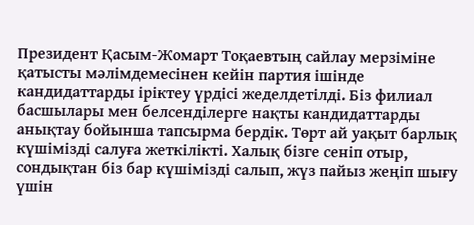Президент Қасым-Жомарт Тоқаевтың сайлау мерзіміне қатысты мәлімдемесінен кейін партия ішінде кандидаттарды іріктеу үрдісі жеделдетілді. Біз филиал басшылары мен белсенділерге нақты кандидаттарды анықтау бойынша тапсырма бердік. Төрт ай уақыт барлық күшімізді салуға жеткілікті. Халық бізге сеніп отыр, сондықтан біз бар күшімізді салып, жүз пайыз жеңіп шығу үшін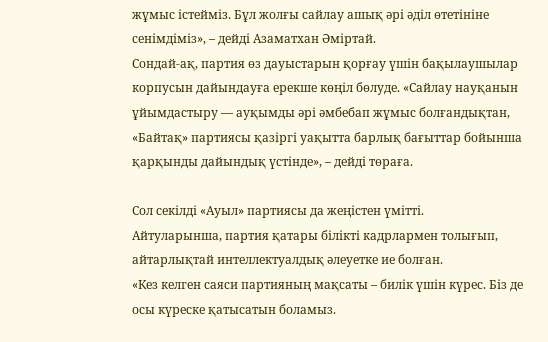жұмыс істейміз. Бұл жолғы сайлау ашық әрі әділ өтетініне сенімдіміз», – дейді Азаматхан Әміртай.
Сондай-ақ, партия өз дауыстарын қорғау үшін бақылаушылар корпусын дайындауға ерекше көңіл бөлуде. «Сайлау науқанын ұйымдастыру — ауқымды әрі әмбебап жұмыс болғандықтан, «Байтақ» партиясы қазіргі уақытта барлық бағыттар бойынша қарқынды дайындық үстінде», – дейді төраға.

Сол секілді «Ауыл» партиясы да жеңістен үмітті.
Айтуларынша, партия қатары білікті кадрлармен толығып, айтарлықтай интеллектуалдық әлеуетке ие болған.
«Кез келген саяси партияның мақсаты – билік үшін күрес. Біз де осы күреске қатысатын боламыз.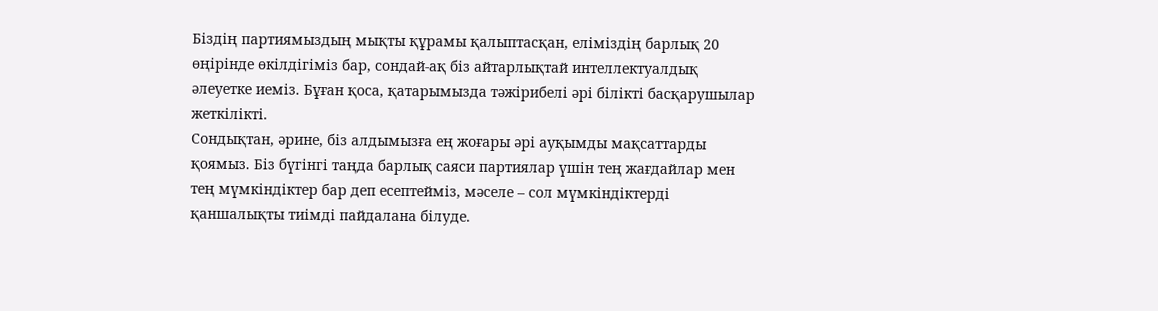Біздің партиямыздың мықты құрамы қалыптасқан, еліміздің барлық 20 өңірінде өкілдігіміз бар, сондай-ақ біз айтарлықтай интеллектуалдық әлеуетке иеміз. Бұған қоса, қатарымызда тәжірибелі әрі білікті басқарушылар жеткілікті.
Сондықтан, әрине, біз алдымызға ең жоғары әрі ауқымды мақсаттарды қоямыз. Біз бүгінгі таңда барлық саяси партиялар үшін тең жағдайлар мен тең мүмкіндіктер бар деп есептейміз, мәселе – сол мүмкіндіктерді қаншалықты тиімді пайдалана білуде.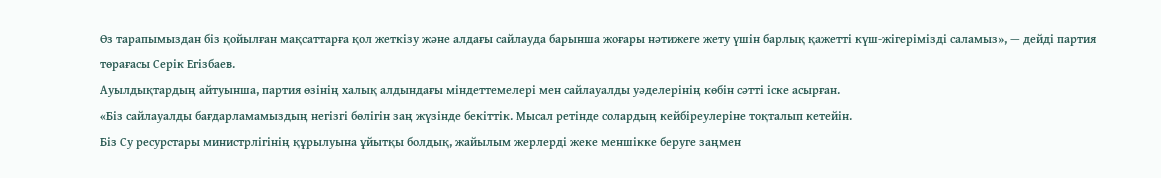Өз тарапымыздан біз қойылған мақсаттарға қол жеткізу және алдағы сайлауда барынша жоғары нәтижеге жету үшін барлық қажетті күш-жігерімізді саламыз», — дейді партия төрағасы Серік Егізбаев.
Ауылдықтардың айтуынша, партия өзінің халық алдындағы міндеттемелері мен сайлауалды уәделерінің көбін сәтті іске асырған.
«Біз сайлауалды бағдарламамыздың негізгі бөлігін заң жүзінде бекіттік. Мысал ретінде солардың кейбіреулеріне тоқталып кетейін.
Біз Су ресурстары министрлігінің құрылуына ұйытқы болдық, жайылым жерлерді жеке меншікке беруге заңмен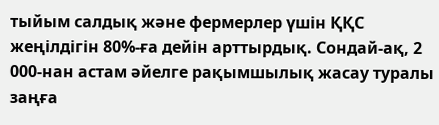тыйым салдық және фермерлер үшін ҚҚС жеңілдігін 80%-ға дейін арттырдық. Сондай-ақ, 2 000-нан астам әйелге рақымшылық жасау туралы заңға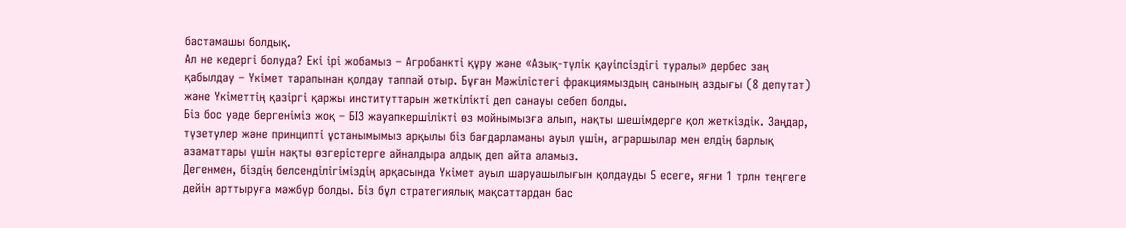бастамашы болдық.
Ал не кедергі болуда? Екі ірі жобамыз – Агробанкті құру және «Азық-түлік қауіпсіздігі туралы» дербес заң қабылдау – Үкімет тарапынан қолдау таппай отыр. Бұған Мәжілістегі фракциямыздың санының аздығы (8 депутат) және Үкіметтің қазіргі қаржы институттарын жеткілікті деп санауы себеп болды.
Біз бос уәде бергеніміз жоқ – БІЗ жауапкершілікті өз мойнымызға алып, нақты шешімдерге қол жеткіздік. Заңдар, түзетулер және принципті ұстанымымыз арқылы біз бағдарламаны ауыл үшін, аграршылар мен елдің барлық азаматтары үшін нақты өзгерістерге айналдыра алдық деп айта аламыз.
Дегенмен, біздің белсенділігіміздің арқасында Үкімет ауыл шаруашылығын қолдауды 5 есеге, яғни 1 трлн теңгеге дейін арттыруға мәжбүр болды. Біз бұл стратегиялық мақсаттардан бас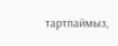тартпаймыз,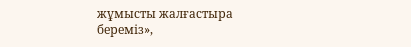жұмысты жалғастыра береміз»,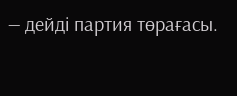— дейді партия төрағасы.